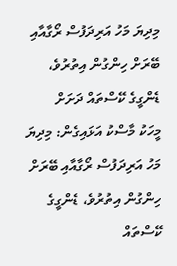މިދިޔަ މަހު އަރިދަފުސް ރޯގާއާއި ބޭރަށް ހިންގުން އިތުރުވެ، ޑެންގީގެ ކޭސްތައް ދަށަށް
މީހަކު މާސްކު އަޅައިގެން: މިދިޔަ މަހު އަރިދަފުސް ރޯގާއާއި ބޭރަށް ހިންގުން އިތުރުވެ، ޑެންގީގެ ކޭސްތައް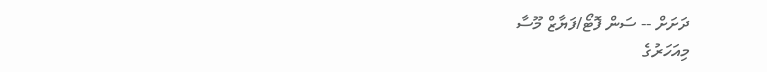ދަށަށް -- ސަން ފޮޓޯ/ފަޔާޒް މޫސާ
މިއަހަރުގެ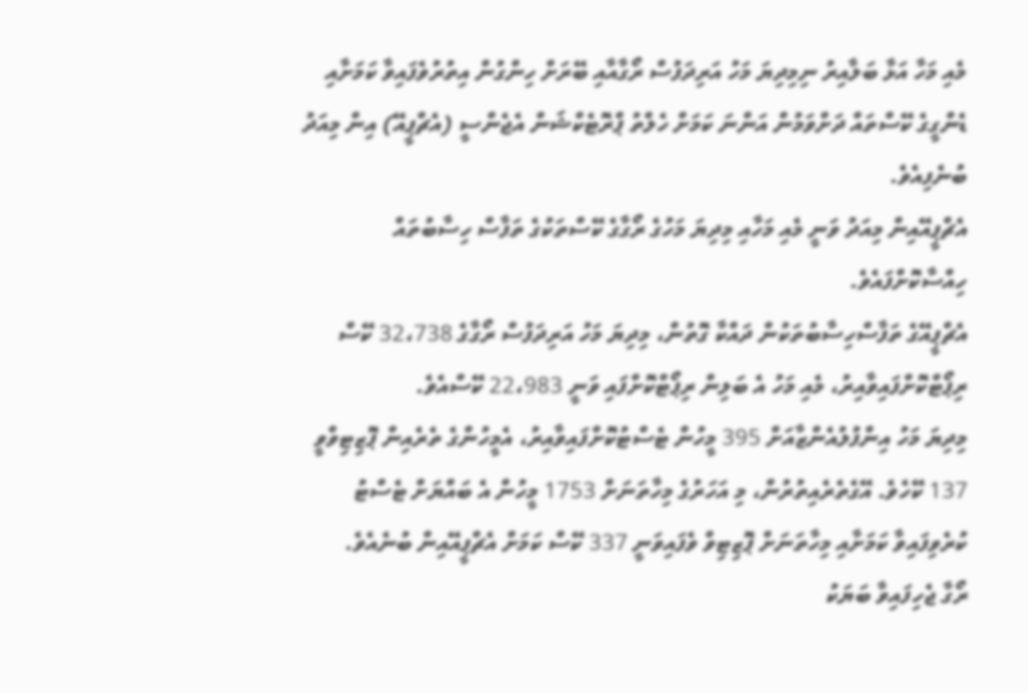މެއި މަހާ އަޅާ ބަލާއިރު ނިމިދިޔަ މަހު އަރިދަފުސް ރޯގާއާއި ބޭރަށް ހިންގުން އިތުރުވެފައިވާ ކަމަށާއި ޑެންގީގެ ކޭސްތައް ދަށްވަމުން އަންނަ ކަމަށް ހެލްތު ޕްރޮޓެކްޝަން އެޖެންސީ (އެޗްޕީއޭ) އިން މިއަދު ބުނެފިއެވެ.
އެޗްޕީއޭއިން މިއަދު ވަނީ މެއި މަހާއި މިދިޔަ މަހުގެ ރޯގާގެ ކޭސްތަކުގެ ތަފާސް ހިސާބުތައް ހިއްސާކޮށްފައެވެ.
އެޗްޕީއޭގެ ތަފާސްހިސާބުތަކުން ދައްކާ ގޮތުން، މިދިޔަ މަހު އަރިދަފުސް ރޯގާގެ 32،738 ކޭސް ރިޕޯޓްކޮށްފައިވާއިރު، މެއި މަހު އެ ބަލިން ރިޕޯޓްކޮށްފައި ވަނީ 22،983 ކޭސްއެވެ.
މިދިޔަ މަހު އިންފުލުއެންޒާއަށް 395 މީހުން ޓެސްޓުކޮށްފައިވާއިރު، އެމީހުންގެ ތެރެއިން ޕޮޒިޓިވްވީ 137 ކޭހެވެ. އޭގެތެރެއިތުރުން، މި އަހަރުގެ މިހާތަނަށް 1753 މީހުން އެ ބައްޔަށް ޓެސްޓު ކުރެވިފައިވާ ކަމަށާއި މިހާތަނަށް ޕޮޒިޓިވް ވެފައިވަނީ 337 ކޭސް ކަމަށް އެޗްޕީއޭއިން ބުނެއެވެ.
ރޯގާ ޖެހިފައިވާ ބަޔަކު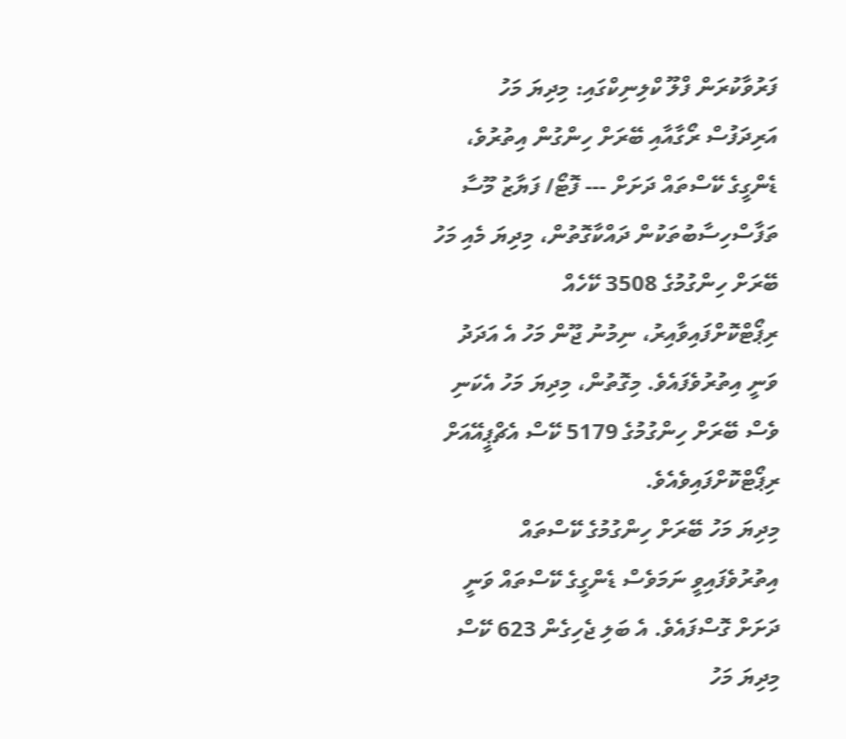ފަރުވާކުރަން ފްލޫ ކްލިނިކްގައި: މިދިޔަ މަހު އަރިދަފުސް ރޯގާއާއި ބޭރަށް ހިންގުން އިތުރުވެ، ޑެންގީގެ ކޭސްތައް ދަށަށް --- ފޮޓޯ/ ފަޔާޒު މޫސާ
ތަފާސްހިސާބުތަކުން ދައްކާގޮތުން، މިދިޔަ މެއި މަހު ބޭރަށް ހިންގުމުގެ 3508 ކޭހެއް ރިޕޯޓްކޮށްފައިވާއިރު، ނިމުނު ޖޫން މަހު އެ އަދަދު ވަނީ އިތުރުވެފައެވެ. މިގޮތުން، މިދިޔަ މަހު އެކަނި ވެސް ބޭރަށް ހިންގުމުގެ 5179 ކޭސް އެޗްޕީއޭއަށް ރިޕޯޓްކޮށްފައިވެއެވެ.
މިދިޔަ މަހު ބޭރަށް ހިންގުމުގެ ކޭސްތައް އިތުރުވެފައިވީ ނަމަވެސް ޑެންގީގެ ކޭސްތައް ވަނީ ދަށަށް ގޮސްފައެވެ. އެ ބަލި ޖެހިގެން 623 ކޭސް މިދިޔަ މަހު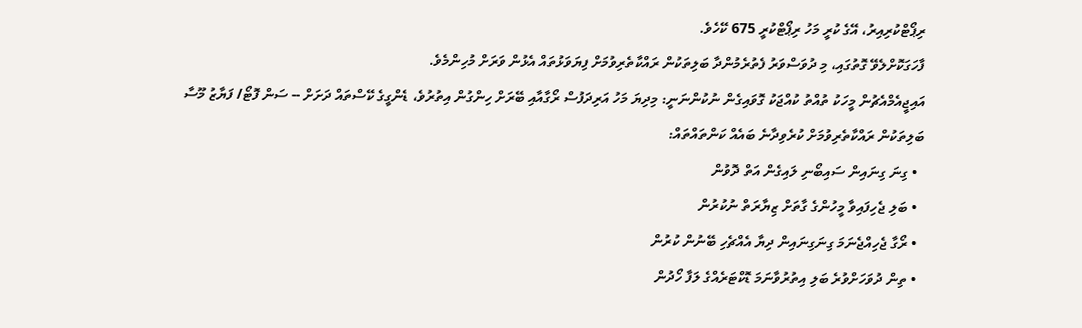ރިޕޯޓްކުރިއިރު، އޭގެ ކުރީ މަހު ރިޕޯޓްކުރީ 675 ކޭހެވެ.
ފާހަގަކޮށްލެވޭ ގޮތުގައި، މި ދުވަސްވަރު ފެތުރެމުންދާ ބަލިތަކުން ރައްކާތެރިވުމަށް ފިޔަވަޅުތައް އެޅުން ވަރަށް މުހިންމެވެ.
އައިޖީއެމްއެޗުން މީހަކު ތުއްތު ކުއްޖަކު ގޮވައިގެން ނުކުންނަނީ: މިދިޔަ މަހު އަރިދަފުސް ރޯގާއާއި ބޭރަށް ހިންގުން އިތުރުވެ، ޑެންގީގެ ކޭސްތައް ދަށަށް -- ސަން ފޮޓޯ/ ފަޔާޒު މޫސާ
ބަލިތަކުން ރައްކާތެރިވުމަށް ކުރެވިދާނެ ބައެއް ކަންތައްތައް:
  • ގިނަ ގިނައިން ސައިބޯނި ލައިގެން އަތް ދޮވުން
  • ބަލި ޖެހިފައިވާ މީހުންގެ ގާތަށް ޒިޔާރަތް ނުކުރުން
  • ރޯގާ ޖެހިއްޖެނަމަ ގިނަގިނައިން ދިޔާ އެއްޗެހި ބޭނުން ކުރުން
  • ތިން ދުވަހަށްވުރެ ބަލި އިތުރުވާނަމަ ޑޮކްޓަރެއްގެ ލަފާ ހޯދުން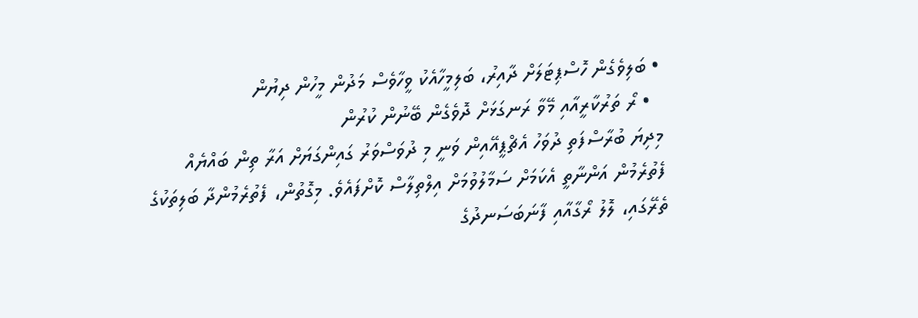• ބަލިވެގެން ހޮސްޕިޓަލަށް ދާއިރު، ބަލިމީހާއެކު ވީހާވެސް މަދުން މީހުން ދިޔުން
  • ރޯ ތަރުކާރީއާއި މޭވާ ރަނގަޅަށް ދޮވެގެން ބޭނުން ކުރުން
މިދިޔަ ބުރާސްފަތި ދުވަހު އެޗްޕީއޭއިން ވަނީ މި ދުވަސްވަރު ގައިންގަޔަށް އަރާ ތިން ބައްޔެއް ފެތުރެމުން އަންނާތީ އެކަމަށް ސަމާލުވުމަށް އިލްތިލާސް ކޮށްފައެވެ. މިގޮތުން، ފެތުރެމުންދާ ބަލިތަކުގެ ތެރޭގައި، ލޮލު ރޯގާއާއި ފާނަބަސަނދުގެ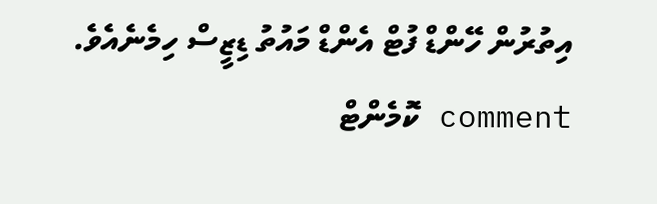އިތުރުން ހޭންޑް ފުޓް އެންޑް މައުތު ޑިޒީސް ހިމެނެއެވެ.
comment ކޮމެންޓް